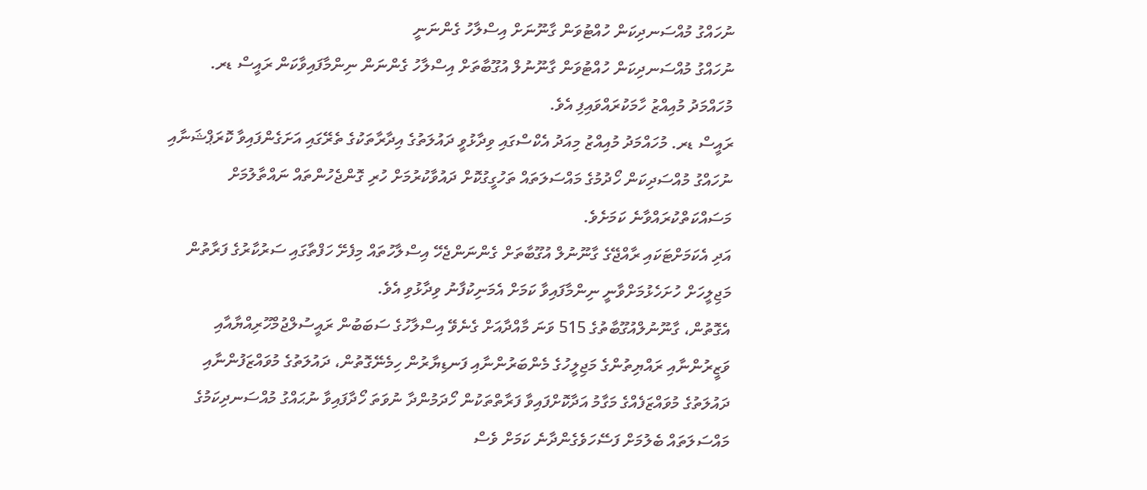ނުހައްގު މުއްސަނދިކަން ހުއްޓުވަން ގާނޫނަށް އިސްލާހު ގެންނަނީ
ނުހައްގު މުއްސަނދިކަން ހުއްޓުވަން ގާނޫނުލް އުގޫބާތަށް އިސްލާހު ގެންނަން ނިންމާފައިވާކަން ރައީސް ޑރ. މުހައްމަދު މުއިއްޒު ހާމަކުރައްވައިފި އެވެ.
ރައީސް ޑރ. މުހައްމަދު މުއިއްޒު މިއަދު އެކްސްގައި ވިދާޅުވީ ދައުލަތުގެ އިދާރާތަކުގެ ތެރޭގައި އަށަގެންފައިވާ ކޮރަޕްޝަނާއި ނުހައްގު މުއްސަދިކަން ހޯދުމުގެ މައްސަލަތައް ތަހުގީގުކޮށް ދައުވާކުރުމަށް ހުރި ގޮންޖެހުންތައް ނައްތާލުމަށް މަސައްކަތްކުރައްވާނެ ކަމަށެވެ.
އަދި އެކަމަށްޓަކައި ރާއްޖޭގެ ގާނޫނުލް އުގޫބާތަށް ގެންނަންޖެހޭ އިސްލާހުތައް މިފެށޭ ހަފްތާގައި ސަރުކާރުގެ ފަރާތުން މަޖިލީހަށް ހުށަހެޅުމަށްވާނީ ނިންމާފައިވާ ކަމަށް އެމަނިކުފާނު ވިދާޅުވި އެވެ.
އެގޮތުން، ގާނޫނުލްއުގޫބާތުގެ 515 ވަނަ މާއްދާއަށް ގެނެވޭ އިސްލާހުގެ ސަބަބުން ރައީސުލްޖުމްހޫރިއްޔާއާއި ވަޒީރުންނާއި ރައްޔިތުންގެ މަޖިލީހުގެ މެންބަރުންނާއި ފަނޑިޔާރުން ހިމެނޭގޮތުން، ދައުލަތުގެ މުވައްޒަފުންނާއި ދައުލަތުގެ މުވައްޒަފެއްގެ މަގާމު އަދާކޮށްފައިވާ ފަރާތްތަކުން ހޯދަމުންދާ ނުވަތަ ހޯދާފައިވާ ނުޙައްގު މުއްސަނދިކަމުގެ މައްސަލަތައް ބެލުމަށް ފަސޭހަވެގެންދާނެ ކަމަށް ވެސް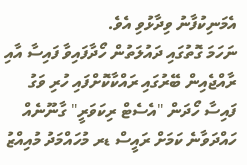އެމަނިކުފާނު ވިދާޅުވި އެވެ.
ނަހަމަ ގޮތުގައި ދައުލަތުން ހޯދާފައިވާ ފައިސާ އާއި ރާއްޖެއިން ބޭރުގައި ރައްކާކޮށްފައި ހުރި ވަގު ފައިސާ ހޯދަން "އެސެޓް ރިކަވަރީ" ގާނޫނެއް ހައްދަވާނެ ކަމަށް ރައީސް ޑރ މުހައްމަދު މުއިއްޒު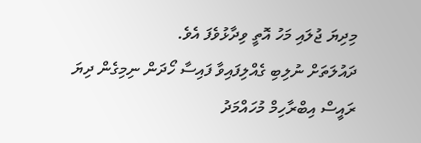މިދިޔަ ޖުލައި މަހު އޮތީ ވިދާޅުވެފަ އެވެ.
ދައުލަތަށް ނުލިބި ގެއްލިފައިވާ ފައިސާ ހޯދަން ނިމިގެން ދިޔަ ރައީސް އިބްރާހިމް މުހައްމަދު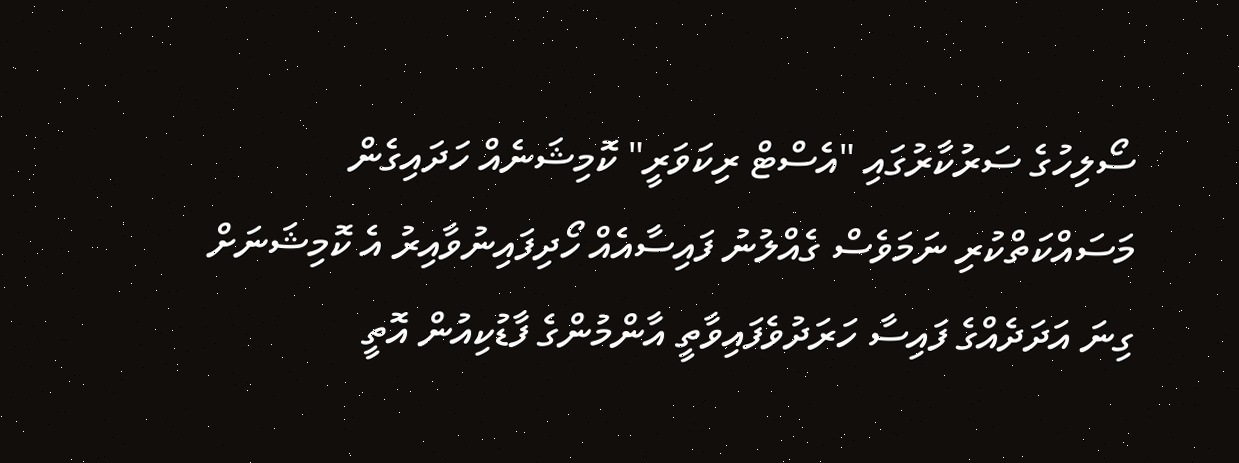ސޯލިހުގެ ސަރުކާރުގައި "އެސްޓް ރިކަވަރީ" ކޮމިޝަނެއް ހަދައިގެން މަސައްކަތްކުރި ނަމަވެސް ގެއްލުނު ފައިސާއެއް ހޯދިފައިނުވާއިރު އެ ކޮމިޝަނަށް ގިނަ އަދަދެއްގެ ފައިސާ ހަރަދުވެފައިވާތީ އާންމުންގެ ފާޑުކިއުން އޮތީ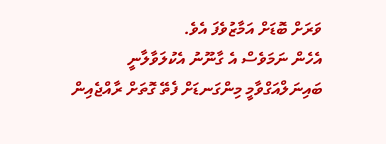ވަރަށް ބޮޑަށް އަމާޒުވެފަ އެވެ.
އެހެން ނަމަވެސް އެ ގާނޫނު އެކުލަވާލާނީ ބައިނަލްއަގްވާމީ މިންގަނޑަށް ފެތޭ ގޮތަށް ރާއްޖެއިން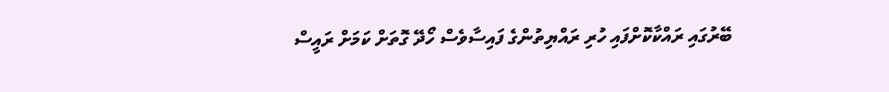ބޭރުގައި ރައްކާކޮށްފައި ހުރި ރައްޔިތުންގެ ފައިސާވެސް ހޯދޭ ގޮތަށް ކަމަށް ރައީސް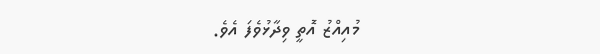މުއިއްޒު އޮތީ ވިދާޅުވެފަ އެވެ.